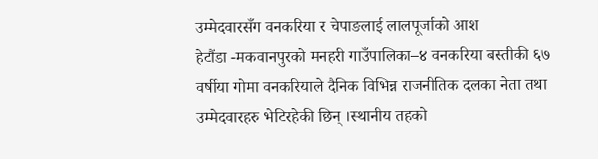उम्मेदवारसँग वनकरिया र चेपाङलाई लालपूर्जाको आश
हेटौंडा -मकवानपुरको मनहरी गाउँपालिका–४ वनकरिया बस्तीकी ६७ वर्षीया गोमा वनकरियाले दैनिक विभिन्न राजनीतिक दलका नेता तथा उम्मेदवारहरु भेटिरहेकी छिन् ।स्थानीय तहको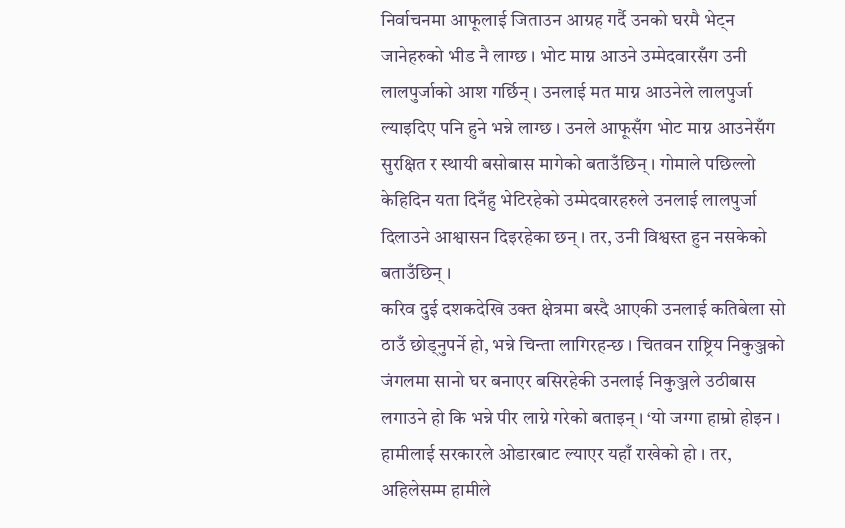निर्वाचनमा आफूलाई जिताउन आग्रह गर्दै उनको घरमै भेट्न जानेहरुको भीड नै लाग्छ । भोट माग्न आउने उम्मेदवारसँग उनी लालपुर्जाको आश गर्छिन् । उनलाई मत माग्न आउनेले लालपुर्जा ल्याइदिए पनि हुने भन्ने लाग्छ । उनले आफूसँग भोट माग्न आउनेसँग सुरक्षित र स्थायी बसोबास मागेको बताउँछिन् । गोमाले पछिल्लो केहिदिन यता दिनँहु भेटिरहेको उम्मेदवारहरुले उनलाई लालपुर्जा दिलाउने आश्वासन दिइरहेका छन् । तर, उनी विश्वस्त हुन नसकेको बताउँछिन् ।
करिव दुई दशकदेखि उक्त क्षेत्रमा बस्दै आएकी उनलाई कतिबेला सो ठाउँ छोड्नुपर्ने हो, भन्ने चिन्ता लागिरहन्छ । चितवन राष्ट्रिय निकुञ्जको जंगलमा सानो घर बनाएर बसिरहेकी उनलाई निकुञ्जले उठीबास लगाउने हो कि भन्ने पीर लाग्ने गरेको बताइन् । ‘यो जग्गा हाम्रो होइन । हामीलाई सरकारले ओडारबाट ल्याएर यहाँ राखेको हो । तर, अहिलेसम्म हामीले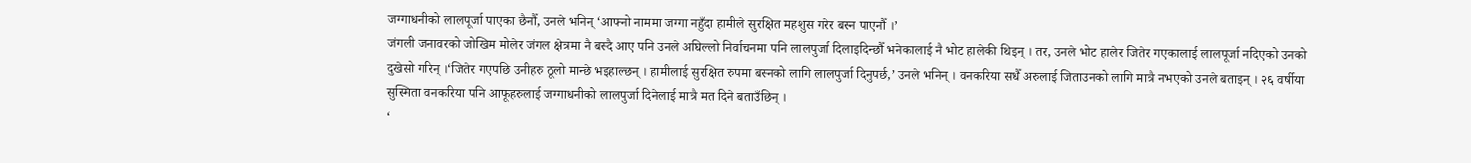जग्गाधनीको लालपूर्जा पाएका छैनौँ, उनले भनिन् ‘आफ्नो नाममा जग्गा नहुँदा हामीले सुरक्षित महशुस गरेर बस्न पाएनौँ ।’
जंगली जनावरको जोखिम मोलेर जंगल क्षेत्रमा नै बस्दै आए पनि उनले अघिल्लो निर्वाचनमा पनि लालपुर्जा दिलाइदिन्छौँ भनेकालाई नै भोट हालेकी थिइन् । तर, उनले भोट हालेर जितेर गएकालाई लालपूर्जा नदिएको उनको दुखेसो गरिन् ।‘जितेर गएपछि उनीहरु ठूलो मान्छे भइहाल्छन् । हामीलाई सुरक्षित रुपमा बस्नको लागि लालपुर्जा दिनुपर्छ,’ उनले भनिन् । वनकरिया सधैँ अरुलाई जिताउनको लागि मात्रै नभएको उनले बताइन् । २६ वर्षीया सुस्मिता वनकरिया पनि आफूहरुलाई जग्गाधनीको लालपुर्जा दिनेलाई मात्रै मत दिने बताउँछिन् ।
‘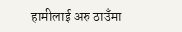हामीलाई अरु ठाउँमा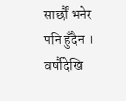सार्छौं भनेर पनि हुँदैन । वर्षौदेखि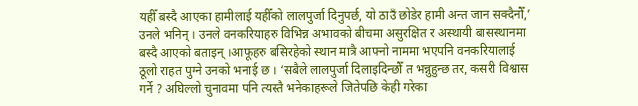यहीँ बस्दै आएका हामीलाई यहीँको लालपुर्जा दिनुपर्छ, यो ठाउँ छोडेर हामी अन्त जान सक्दैनौँ,’ उनले भनिन् । उनले वनकरियाहरु विभिन्न अभावको बीचमा असुरक्षित र अस्थायी बासस्थानमा बस्दै आएको बताइन् ।आफूहरु बसिरहेको स्थान मात्रै आफ्नो नाममा भएपनि वनकरियालाई ठूलो राहत पुग्ने उनको भनाई छ । ‘सबैले लालपुर्जा दिलाइदिन्छौँ त भन्नुहुन्छ तर, कसरी विश्वास गर्ने ? अघिल्लो चुनावमा पनि त्यस्तै भनेकाहरूले जितेपछि केही गरेका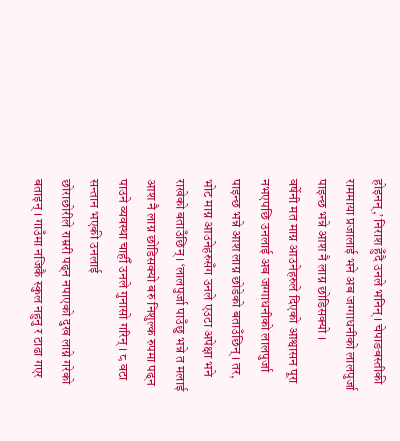होइनन्,’ निराश हुँदै उनले भनिन् । चेपाङबस्तीकी राममाया प्रजालाई भने अब जग्गाधनीको लालपुर्जा पाइन्छ भन्ने आश नै लाग्न छोडिसक्यो ।
वर्षेनी मत माग्न आउनेहरुले दिएको आश्वासन पूरा नभएपछि उनलाई अब जग्गाधनीको लालपुर्जा पाइन्छ भन्ने आश लाग्न छोडेको बताउँछिन् । तर, भोट माग्न आउनेहरुसँग उनले एउटा अपेक्षा भने राखेको बताउँछिन् । ‘लालपुर्जा पाउँछु भन्ने त मलाई आश नै लाग्न छोडिसक्यो बरु निशुल्क रुपमा पढ्न पाउने व्यवस्था चाहीँ उनले गुनासो गरिन् । ८ वटा सन्तान भएकी उनलाई
छोराछोरीले राम्ररी पढ्न नपाएको दुख लाग्ने गरेको बताइन् । गाउँमा नजिकै स्कुल नहुनु र टाढा गएर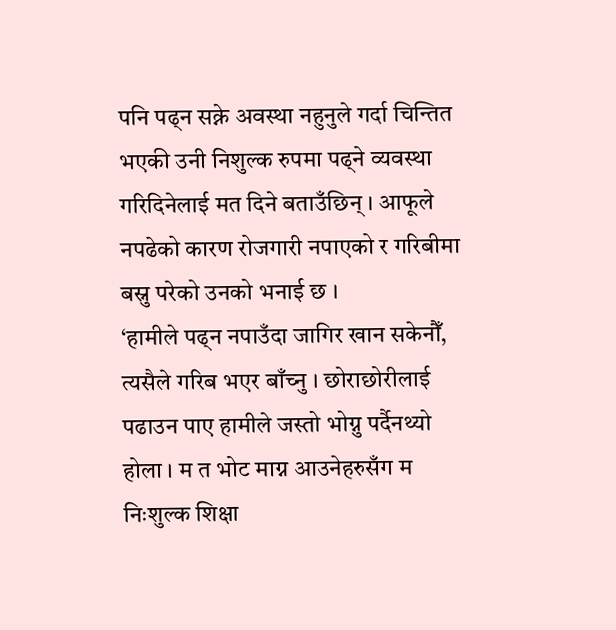पनि पढ्न सक्ने अवस्था नहुनुले गर्दा चिन्तित भएकी उनी निशुल्क रुपमा पढ्ने व्यवस्था गरिदिनेलाई मत दिने बताउँछिन् । आफूले नपढेको कारण रोजगारी नपाएको र गरिबीमा बस्नु परेको उनको भनाई छ ।
‘हामीले पढ्न नपाउँदा जागिर खान सकेनौँ, त्यसैले गरिब भएर बाँच्नु । छोराछोरीलाई पढाउन पाए हामीले जस्तो भोग्नु पर्दैनथ्यो होला । म त भोट माग्न आउनेहरुसँग म निःशुल्क शिक्षा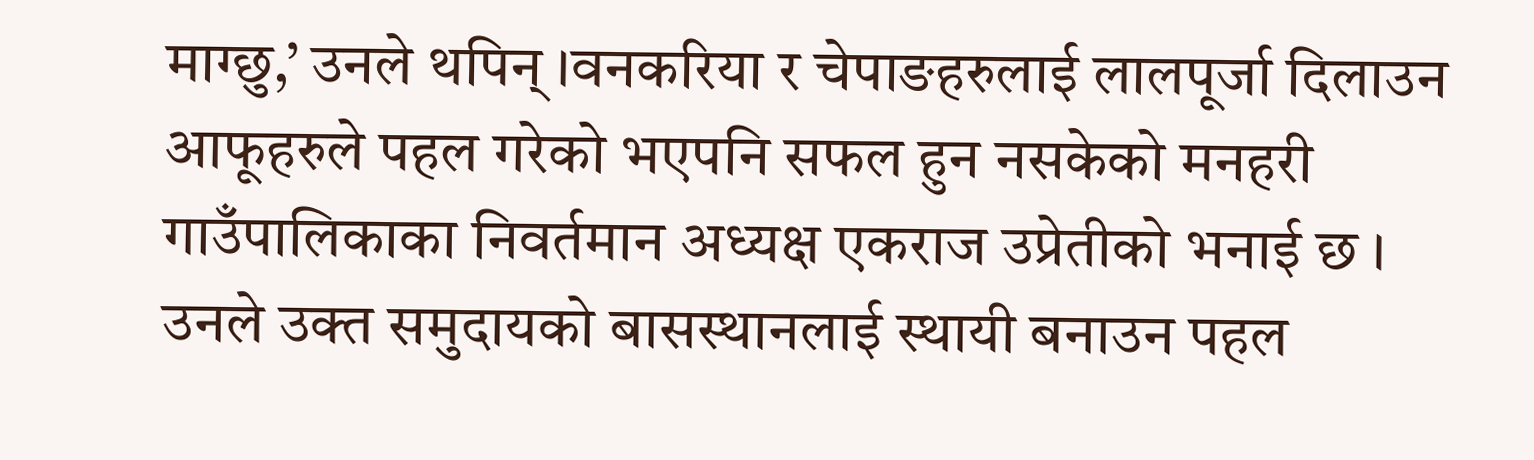माग्छु,’ उनले थपिन् ।वनकरिया र चेपाङहरुलाई लालपूर्जा दिलाउन आफूहरुले पहल गरेको भएपनि सफल हुन नसकेको मनहरी गाउँपालिकाका निवर्तमान अध्यक्ष एकराज उप्रेतीको भनाई छ । उनले उक्त समुदायको बासस्थानलाई स्थायी बनाउन पहल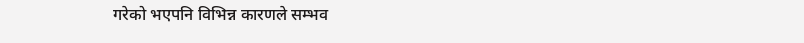गरेको भएपनि विभिन्न कारणले सम्भव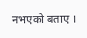नभएको बताए ।